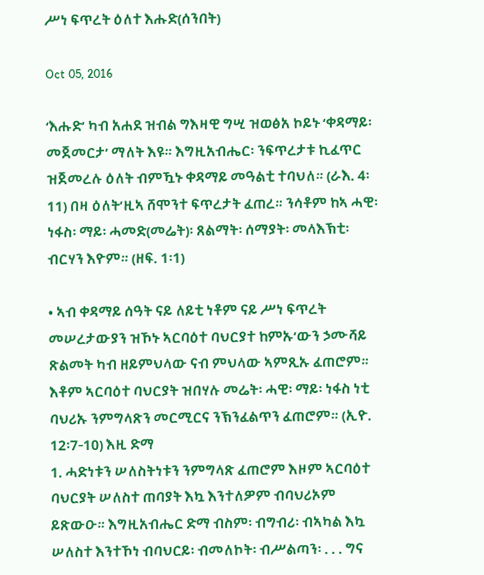ሥነ ፍጥረት ዕለተ እሑድ(ሰንበት)

Oct 05, 2016

‘እሑድ’ ካብ አሐደ ዝብል ግእዛዊ ግሢ ዝወፅአ ኮይኑ ‘ቀዳማይ፡ መጀመርታ’ ማለት እዩ። እግዚአብሔር፡ ንፍጥረታቱ ኪፈጥር ዝጀመረሉ ዕለት ብምዃኑ ቀዳማይ መዓልቲ ተባህለ። (ራእ. 4፡11) በዛ ዕለት’ዚኣ ሸሞንተ ፍጥረታት ፈጠረ። ንሳቶም ከኣ ሓዊ፡ ነፋስ፡ ማይ፡ ሓመድ(መሬት)፡ ጸልማት፡ ሰማያት፡ መላእኽቲ፡ ብርሃን እዮም። (ዘፍ. 1፡1)

• ኣብ ቀዳማይ ሰዓት ናይ ለይቲ ነቶም ናይ ሥነ ፍጥረት መሠረታውያን ዝኾኑ ኣርባዕተ ባህርያተ ከምኡ’ውን ኃሙሻይ ጽልመት ካብ ዘይምህላው ናብ ምህላው ኣምጺኡ ፈጠሮም። እቶም ኣርባዕተ ባህርያት ዝበሃሉ መሬት፡ ሓዊ፡ ማይ፡ ነፋስ ነቲ ባህሪኡ ንምግላጽን መርሚርና ንኽንፈልጥን ፈጠሮም። (ኢዮ. 12፡7-10) እዚ ድማ
1. ሓድነቱን ሠለስትነቱን ንምግላጽ ፈጠሮም እዞም ኣርባዕተ ባህርያት ሠለስተ ጠባያት እኳ እንተለዎም ብባህሪኦም ይጽውዑ። እግዚአብሔር ድማ ብስም፡ ብግብሪ፡ ብኣካል እኳ ሠለስተ እንተኾነ ብባህርይ፡ ብመለኮት፡ ብሥልጣን፡ . . . ግና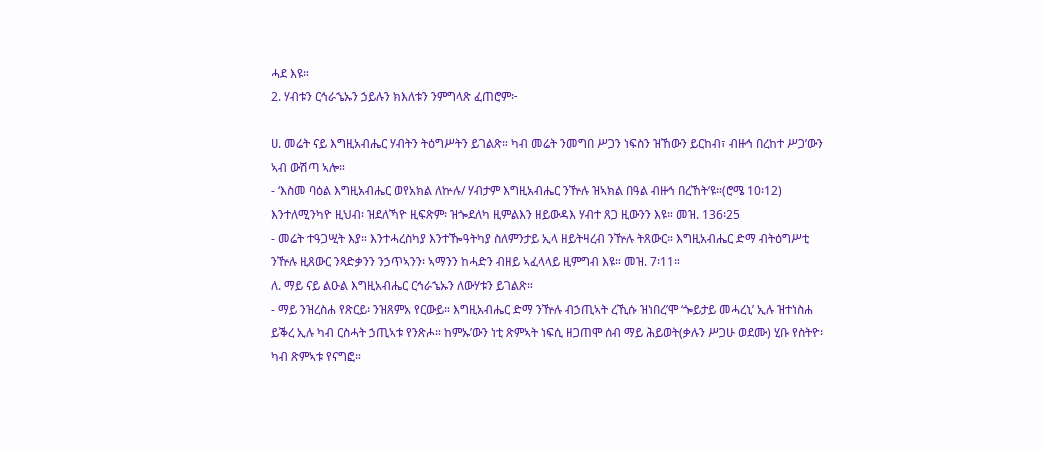ሓደ እዩ።
2. ሃብቱን ርኅራኄኡን ኃይሉን ክእለቱን ንምግላጽ ፈጠሮም፦

ሀ. መሬት ናይ እግዚአብሔር ሃብትን ትዕግሥትን ይገልጽ። ካብ መሬት ንመግበ ሥጋን ነፍስን ዝኸውን ይርከብ፣ ብዙኅ በረከተ ሥጋ’ውን ኣብ ውሽጣ ኣሎ።
- ‘እስመ ባዕል እግዚአብሔር ወየአክል ለኵሉ/ ሃብታም እግዚአብሔር ንዅሉ ዝኣክል በዓል ብዙኅ በረኸት’ዩ።(ሮሜ 10፡12) እንተለሚንካዮ ዚህብ፡ ዝደለኻዮ ዚፍጽም፡ ዝጐደለካ ዚምልእን ዘይውዳእ ሃብተ ጸጋ ዚውንን እዩ። መዝ. 136፡25
- መሬት ተዓጋሢት እያ። እንተሓረስካያ እንተዀዓትካያ ስለምንታይ ኢላ ዘይትዛረብ ንዅሉ ትጸውር። እግዚአብሔር ድማ ብትዕግሥቲ ንዅሉ ዚጸውር ንጻድቃንን ንኃጥኣንን፡ ኣማንን ከሓድን ብዘይ ኣፈላላይ ዚምግብ እዩ። መዝ. 7፡11።
ለ. ማይ ናይ ልዑል እግዚአብሔር ርኅራኄኡን ለውሃቱን ይገልጽ።
- ማይ ንዝረስሐ የጽርይ፡ ንዝጸምአ የርውይ። እግዚአብሔር ድማ ንዅሉ ብኃጢኣት ረኺሱ ዝነበረ’ሞ ‘ጐይታይ መሓረኒ’ ኢሉ ዝተነስሐ ይቕረ ኢሉ ካብ ርስሓት ኃጢኣቱ የንጽሖ። ከምኡ’ውን ነቲ ጽምኣት ነፍሲ ዘጋጠሞ ሰብ ማይ ሕይወት(ቃሉን ሥጋሁ ወደሙ) ሂቡ የስትዮ፡ ካብ ጽምኣቱ የናግፎ።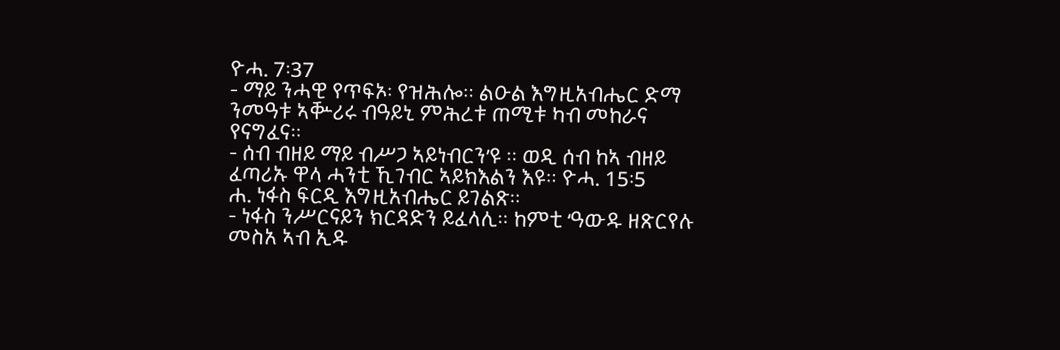ዮሓ. 7፡37
- ማይ ንሓዊ የጥፍኦ፡ የዝሕሎ። ልዑል እግዚአብሔር ድማ ንመዓቱ ኣቝሪሩ ብዓይኒ ምሕረቱ ጠሚቱ ካብ መከራና የናግፈና።
- ሰብ ብዘይ ማይ ብሥጋ ኣይነብርን’ዩ ። ወዲ ሰብ ከኣ ብዘይ ፈጣሪኡ ዋላ ሓንቲ ኺገብር ኣይክእልን እዩ። ዮሓ. 15፡5
ሐ. ነፋስ ፍርዲ እግዚአብሔር ይገልጽ።
- ነፋስ ንሥርናይን ክርዳድን ይፈላሊ። ከምቲ ‘ዓውዱ ዘጽርየሉ መስአ ኣብ ኢዱ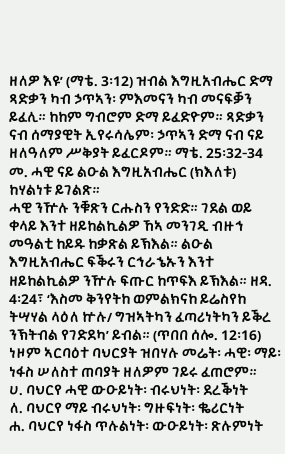ዘለዎ እዩ’ (ማቴ. 3፡12) ዝብል እግዚአብሔር ድማ ጻድቃን ካብ ኃጥኣን፡ ምእመናን ካብ መናፍቓን ይፈሊ። ከከም ግብሮም ድማ ይፈድዮም። ጻድቃን ናብ ሰማያዊት ኢየሩሳሌም፡ ኃጥኣን ድማ ናብ ናይ ዘለዓለም ሥቅያት ይፈርዶም። ማቴ. 25፡32-34
መ. ሓዊ ናይ ልዑል እግዚአብሔር (ክእለቱ) ከሃልነቱ ይገልጽ።
ሓዊ ንዅሉ ንቑጽን ርሑስን የንድድ። ገደል ወይ ቀላይ እንተ ዘይከልኪልዎ ኸኣ መንገዲ ብዙኅ መዓልቲ ከይዱ ከቃጽል ይኽእል። ልዑል እግዚአብሔር ፍቕሩን ርኅራኄኡን እንተ ዘይከልኪልዎ ንዅሉ ፍጡር ከጥፍእ ይኽእል። ዘዳ. 4፡24፣ ‘እስመ ቅንየትከ ወምልክናከ ይሬስየከ ትሣሃል ላዕለ ኵሉ/ ግዝኣትካን ፈጣሪነትካን ይቕረ ንኽትብል የገድደካ’ ይብል። (ጥበበ ሰሎ. 12፡16)
ነዞም ኣርባዕተ ባህርያት ዝበሃሉ መሬት፡ ሓዊ፡ ማይ፡ ነፋስ ሠለስተ ጠባያት ዘለዎም ገይሩ ፈጠሮም።
ሀ. ባህርየ ሓዊ ውዑይነት፡ ብሩህነት፡ ደረቕነት
ለ. ባህርየ ማይ ብሩህነት፡ ግዙፍነት፡ ቈሪርነት
ሐ. ባህርየ ነፋስ ጥሉልነት፡ ውዑይነት፡ ጽሉምነት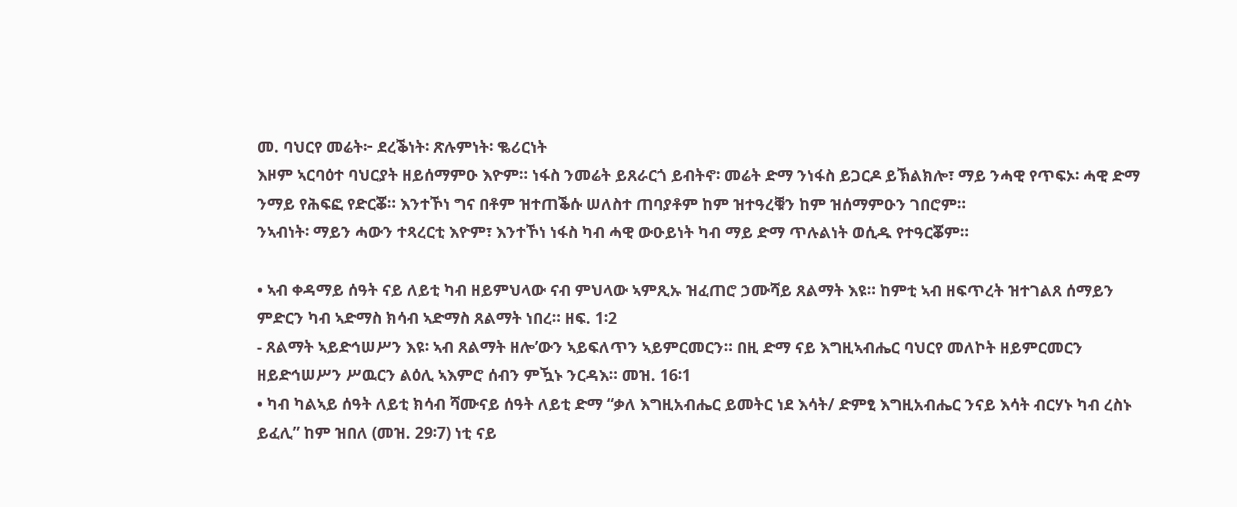መ. ባህርየ መሬት፦ ደረቕነት፡ ጽሉምነት፡ ቈሪርነት
እዞም ኣርባዕተ ባህርያት ዘይሰማምዑ እዮም። ነፋስ ንመሬት ይጸራርጎ ይብትኖ፡ መሬት ድማ ንነፋስ ይጋርዶ ይኽልክሎ፣ ማይ ንሓዊ የጥፍኦ፡ ሓዊ ድማ ንማይ የሕፍፎ የድርቖ። እንተኾነ ግና በቶም ዝተጠቕሱ ሠለስተ ጠባያቶም ከም ዝተዓረቑን ከም ዝሰማምዑን ገበሮም።
ንኣብነት፡ ማይን ሓውን ተጻረርቲ እዮም፣ እንተኾነ ነፋስ ካብ ሓዊ ውዑይነት ካብ ማይ ድማ ጥሉልነት ወሲዱ የተዓርቖም።

• ኣብ ቀዳማይ ሰዓት ናይ ለይቲ ካብ ዘይምህላው ናብ ምህላው ኣምጺኡ ዝፈጠሮ ኃሙሻይ ጸልማት እዩ። ከምቲ ኣብ ዘፍጥረት ዝተገልጸ ሰማይን ምድርን ካብ ኣድማስ ክሳብ ኣድማስ ጸልማት ነበረ። ዘፍ. 1፡2
- ጸልማት ኣይድኅሠሥን እዩ፡ ኣብ ጸልማት ዘሎ’ውን ኣይፍለጥን ኣይምርመርን። በዚ ድማ ናይ እግዚኣብሔር ባህርየ መለኮት ዘይምርመርን ዘይድኅሠሥን ሥዉርን ልዕሊ ኣእምሮ ሰብን ምዃኑ ንርዳእ። መዝ. 16፡1
• ካብ ካልኣይ ሰዓት ለይቲ ክሳብ ሻሙናይ ሰዓት ለይቲ ድማ “ቃለ እግዚአብሔር ይመትር ነደ እሳት/ ድምፂ እግዚአብሔር ንናይ እሳት ብርሃኑ ካብ ረስኑ ይፈሊ” ከም ዝበለ (መዝ. 29፡7) ነቲ ናይ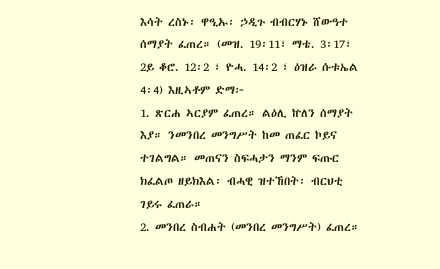እሳት ረስኑ፡ ዋዒኡ፡ ኃዲጉ ብብርሃኑ ሸውዓተ ሰማያት ፈጠረ። (መዝ. 19፡11፣ ማቴ. 3፡17፣ 2ይ ቆሮ. 12፡2 ፣ ዮሓ. 14፡2 ፣ ዕዝራ ሱቱኤል 4፡4) እዚኣቶም ድማ፦
1. ጽርሐ ኣርያም ፈጠረ። ልዕሊ ኵለን ሰማያት እያ። ንመንበረ መንግሥት ከመ ጠፈር ኮይና ተገልግል። መጠናን ስፍሓታን ማንም ፍጡር ክፈልጦ ዘይክእል፡ ብሓዊ ዝተኸበት፡ ብርህቲ ገይሩ ፈጠራ።
2. መንበረ ስብሐት (መንበረ መንግሥት) ፈጠረ።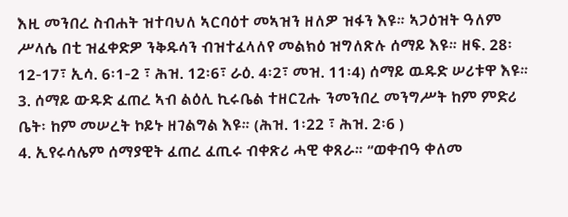እዚ መንበረ ስብሐት ዝተባህለ ኣርባዕተ መኣዝን ዘለዎ ዝፋን እዩ። ኣጋዕዝት ዓለም ሥላሴ በቲ ዝፈቀድዎ ንቅዱሳን ብዝተፈላለየ መልክዕ ዝግለጽሉ ሰማይ እዩ። ዘፍ. 28፡12-17፣ ኢሳ. 6፡1-2 ፣ ሕዝ. 12፡6፣ ራዕ. 4፡2፣ መዝ. 11፡4) ሰማይ ዉዱድ ሠሪቱዋ እዩ።
3. ሰማይ ውዱድ ፈጠረ ኣብ ልዕሊ ኪሩቤል ተዘርጊሑ ንመንበረ መንግሥት ከም ምድሪ ቤት፡ ከም መሠረት ኮይኑ ዘገልግል እዩ። (ሕዝ. 1፡22 ፣ ሕዝ. 2፡6 )
4. ኢየሩሳሌም ሰማያዊት ፈጠረ ፈጢሩ ብቀጽሪ ሓዊ ቀጸራ። “ወቀብዓ ቀለመ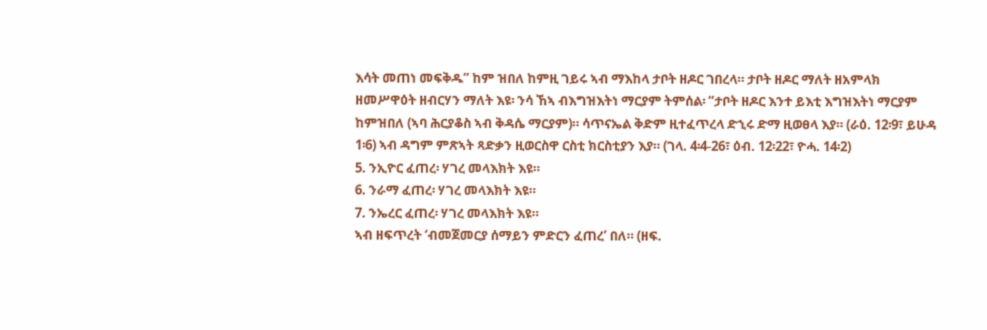እሳት መጠነ መፍቅዱ” ከም ዝበለ ከምዚ ገይሩ ኣብ ማእከላ ታቦት ዘዶር ገበረላ። ታቦት ዘዶር ማለት ዘአምላክ ዘመሥዋዕት ዘብርሃን ማለት እዩ፡ ንሳ ኸኣ ብእግዝእትነ ማርያም ትምሰል፡ “ታቦት ዘዶር እንተ ይእቲ እግዝእትነ ማርያም ከምዝበለ (ኣባ ሕርያቆስ ኣብ ቅዳሴ ማርያም)። ሳጥናኤል ቅድም ዚተፈጥረላ ድኂሩ ድማ ዚወፀላ እያ። (ራዕ. 12፡9፣ ይሁዳ 1፡6) ኣብ ዳግም ምጽኣት ጻድቃን ዚወርስዋ ርስቲ ክርስቲያን እያ። (ገላ. 4፡4-26፣ ዕብ. 12፡22፣ ዮሓ. 14፡2)
5. ንኢዮር ፈጠረ፡ ሃገረ መላእክት እዩ።
6. ንራማ ፈጠረ፡ ሃገረ መላእክት እዩ።
7. ንኤረር ፈጠረ፡ ሃገረ መላእክት እዩ።
ኣብ ዘፍጥረት ‘ብመጀመርያ ሰማይን ምድርን ፈጠረ’ በለ። (ዘፍ.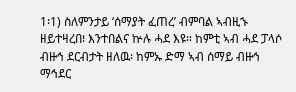1፡1) ስለምንታይ ‘ሰማያት ፈጠረ’ ብምባል ኣብዚኁ ዘይተዛረበ፧ እንተበልና ኵሉ ሓደ እዩ። ከምቲ ኣብ ሓደ ፓላሶ ብዙኅ ደርብታት ዘለዉ፡ ከምኡ ድማ ኣብ ሰማይ ብዙኅ ማኅደር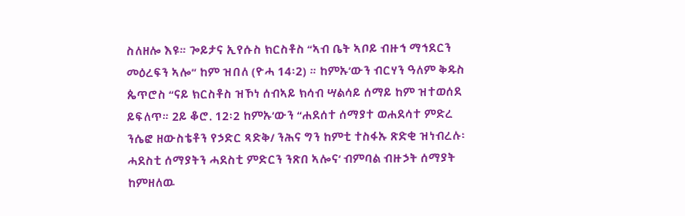ስለዘሎ እዩ። ጐይታና ኢየሱስ ክርስቶስ “ኣብ ቤት ኣቦይ ብዙኅ ማኅደርን መዕረፍን ኣሎ” ከም ዝበለ (ዮሓ 14፡2) ። ከምኡ’ውን ብርሃን ዓለም ቅዱስ ጴጥሮስ “ናይ ክርስቶስ ዝኾነ ሰብኣይ ክሳብ ሣልሳይ ሰማይ ከም ዝተወሰደ ይፍለጥ። 2ይ ቆሮ. 12፡2 ከምኡ’ውን “ሐደሰተ ሰማያተ ወሐደሳተ ምድረ ንሴፎ ዘውስቴቶን የኃድር ጻድቅ/ ንሕና ግን ከምቲ ተስፋኡ ጽድቂ ዝነብረሉ፡ ሓደስቲ ሰማያትን ሓደስቲ ምድርን ንጽበ ኣሎና’ ብምባል ብዙኃት ሰማያት ከምዘለዉ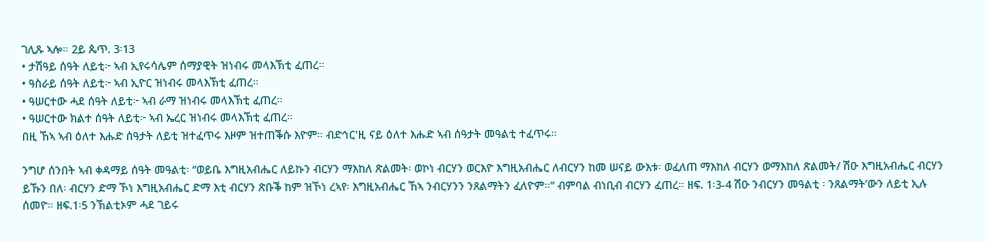ገሊጹ ኣሎ። 2ይ ጴጥ. 3፡13
• ታሽዓይ ሰዓት ለይቲ፦ ኣብ ኢየሩሳሌም ሰማያዊት ዝነብሩ መላእኽቲ ፈጠረ።
• ዓስራይ ሰዓት ለይቲ፦ ኣብ ኢዮር ዝነብሩ መላእኽቲ ፈጠረ።
• ዓሠርተው ሓደ ሰዓት ለይቲ፦ ኣብ ራማ ዝነብሩ መላእኽቲ ፈጠረ።
• ዓሠርተው ክልተ ሰዓት ለይቲ፦ ኣብ ኤረር ዝነብሩ መላእኽቲ ፈጠረ።
በዚ ኸኣ ኣብ ዕለተ እሑድ ሰዓታት ለይቲ ዝተፈጥሩ እዞም ዝተጠቕሱ እዮም። ብድኅር'ዚ ናይ ዕለተ እሑድ ኣብ ሰዓታት መዓልቲ ተፈጥሩ።

ንግሆ ሰንበት ኣብ ቀዳማይ ሰዓት መዓልቲ፡ “ወይቤ እግዚአብሔር ለይኩን ብርሃን ማእከለ ጽልመት፡ ወኮነ ብርሃን ወርእዮ እግዚአብሔር ለብርሃን ከመ ሠናይ ውእቱ፡ ወፈለጠ ማእከለ ብርሃን ወማእከለ ጽልመት/ ሽዑ እግዚአብሔር ብርሃን ይኹን በለ፡ ብርሃን ድማ ኾነ እግዚአብሔር ድማ እቲ ብርሃን ጽቡቕ ከም ዝኾነ ረኣየ፡ እግዚአብሔር ኸኣ ንብርሃንን ንጸልማትን ፈለዮም።” ብምባል ብነቢብ ብርሃን ፈጠረ። ዘፍ. 1፡3-4 ሽዑ ንብርሃን መዓልቲ ፡ ንጸልማት’ውን ለይቲ ኢሉ ሰመዮ። ዘፍ.1፡5 ንኽልቲኦም ሓደ ገይሩ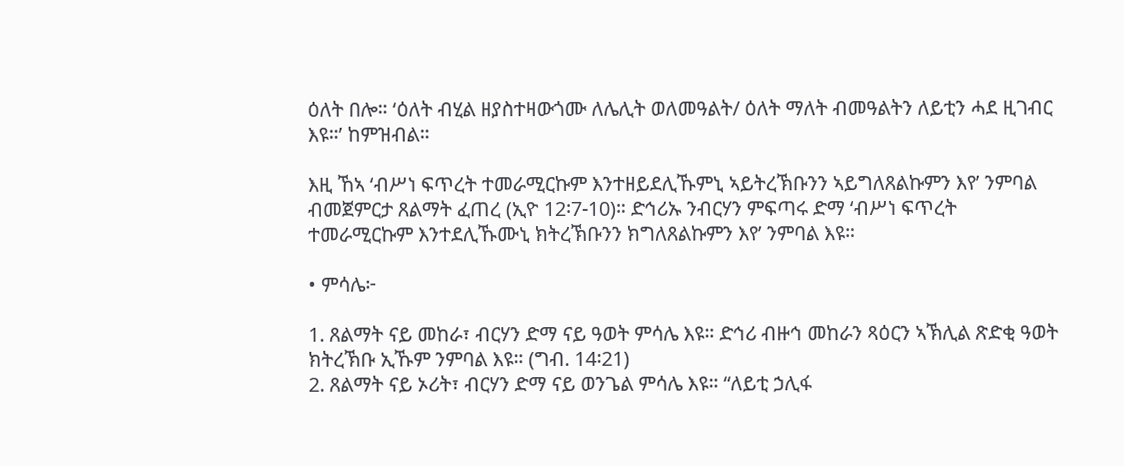ዕለት በሎ። ‘ዕለት ብሂል ዘያስተዛውጎሙ ለሌሊት ወለመዓልት/ ዕለት ማለት ብመዓልትን ለይቲን ሓደ ዚገብር እዩ።’ ከምዝብል።

እዚ ኸኣ ‘ብሥነ ፍጥረት ተመራሚርኩም እንተዘይደሊኹምኒ ኣይትረኽቡንን ኣይግለጸልኩምን እየ’ ንምባል ብመጀምርታ ጸልማት ፈጠረ (ኢዮ 12፡7-10)። ድኅሪኡ ንብርሃን ምፍጣሩ ድማ ‘ብሥነ ፍጥረት ተመራሚርኩም እንተደሊኹሙኒ ክትረኽቡንን ክግለጸልኩምን እየ’ ንምባል እዩ።

• ምሳሌ፦

1. ጸልማት ናይ መከራ፣ ብርሃን ድማ ናይ ዓወት ምሳሌ እዩ። ድኅሪ ብዙኅ መከራን ጻዕርን ኣኽሊል ጽድቂ ዓወት ክትረኽቡ ኢኹም ንምባል እዩ። (ግብ. 14፡21)
2. ጸልማት ናይ ኦሪት፣ ብርሃን ድማ ናይ ወንጌል ምሳሌ እዩ። “ለይቲ ኃሊፋ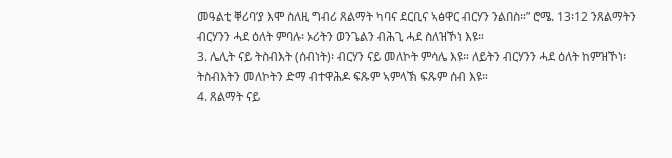መዓልቲ ቐሪባ’ያ እሞ ስለዚ ግብሪ ጸልማት ካባና ደርቢና ኣፅዋር ብርሃን ንልበስ።” ሮሜ. 13፡12 ንጸልማትን ብርሃንን ሓደ ዕለት ምባሉ፡ ኦሪትን ወንጌልን ብሕጊ ሓደ ስለዝኾነ እዩ።
3. ሌሊት ናይ ትስብእት (ሰብነት)፡ ብርሃን ናይ መለኮት ምሳሌ እዩ። ለይትን ብርሃንን ሓደ ዕለት ከምዝኾነ፡ ትስብእትን መለኮትን ድማ ብተዋሕዶ ፍጹም ኣምላኽ ፍጹም ሰብ እዩ።
4. ጸልማት ናይ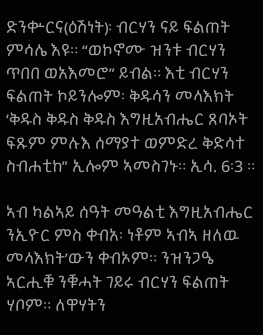ድንቍርና(ዕሽነት)፡ ብርሃን ናይ ፍልጠት ምሳሌ እዩ። “ወኮኖሙ ዝንቱ ብርሃን ጥበበ ወአእመሮ” ይብል። እቲ ብርሃን ፍልጠት ኮይንሎም፡ ቅዱሳን መላእክት ‘ቅዱስ ቅዱስ ቅዱስ እግዚአብሔር ጸባኦት ፍጹም ምሉእ ሰማያተ ወምድረ ቅድሳተ ስብሐቲከ” ኢሎም ኣመስገኑ። ኢሳ. 6፡3 ።

ኣብ ካልኣይ ሰዓት መዓልቲ እግዚአብሔር ንኢዮር ምስ ቀብአ፡ ነቶም ኣብኣ ዘለዉ መላእክት’ውን ቀብኦም። ንዝንጋዔ ኣርሒቑ ንቑሓት ገይሩ ብርሃን ፍልጠት ሃቦም። ለዋሃትን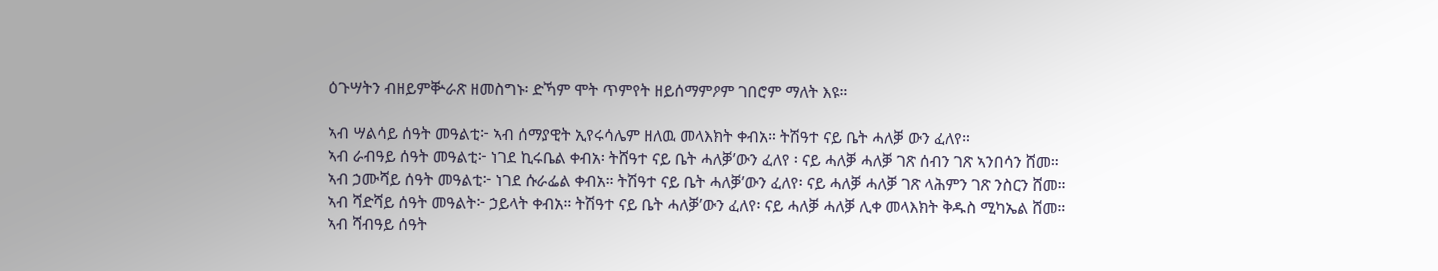ዕጉሣትን ብዘይምቝራጽ ዘመስግኑ፡ ድኻም ሞት ጥምየት ዘይሰማምዖም ገበሮም ማለት እዩ።

ኣብ ሣልሳይ ሰዓት መዓልቲ፦ ኣብ ሰማያዊት ኢየሩሳሌም ዘለዉ መላእክት ቀብአ። ትሽዓተ ናይ ቤት ሓለቓ ውን ፈለየ።
ኣብ ራብዓይ ሰዓት መዓልቲ፦ ነገደ ኪሩቤል ቀብአ፡ ትሸዓተ ናይ ቤት ሓለቓ’ውን ፈለየ ፡ ናይ ሓለቓ ሓለቓ ገጽ ሰብን ገጽ ኣንበሳን ሸመ።
ኣብ ኃሙሻይ ሰዓት መዓልቲ፦ ነገደ ሱራፌል ቀብአ። ትሽዓተ ናይ ቤት ሓለቓ’ውን ፈለየ፡ ናይ ሓለቓ ሓለቓ ገጽ ላሕምን ገጽ ንስርን ሸመ።
ኣብ ሻድሻይ ሰዓት መዓልት፦ ኃይላት ቀብአ። ትሽዓተ ናይ ቤት ሓለቓ’ውን ፈለየ፡ ናይ ሓለቓ ሓለቓ ሊቀ መላእክት ቅዱስ ሚካኤል ሸመ።
ኣብ ሻብዓይ ሰዓት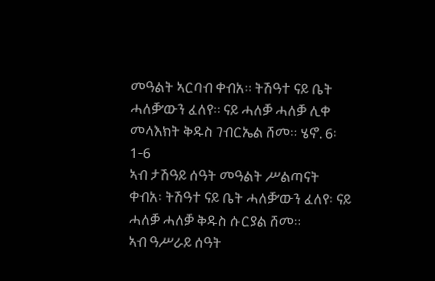መዓልት ኣርባብ ቀብአ። ትሽዓተ ናይ ቤት ሓለቓ’ውን ፈለየ። ናይ ሓለቓ ሓለቓ ሊቀ መላእክት ቅዱስ ገብርኤል ሸመ። ሄኖ. 6፡1-6
ኣብ ታሽዓይ ሰዓት መዓልት ሥልጣናት ቀብአ፡ ትሽዓተ ናይ ቤት ሓለቓ’ውን ፈለየ፡ ናይ ሓለቓ ሓለቓ ቅዱስ ሱርያል ሸመ።
ኣብ ዓሥራይ ሰዓት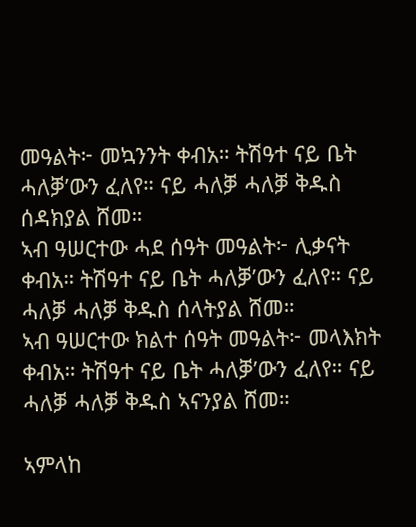መዓልት፦ መኳንንት ቀብአ። ትሽዓተ ናይ ቤት ሓለቓ’ውን ፈለየ። ናይ ሓለቓ ሓለቓ ቅዱስ ሰዳክያል ሸመ።
ኣብ ዓሠርተው ሓደ ሰዓት መዓልት፦ ሊቃናት ቀብአ። ትሽዓተ ናይ ቤት ሓለቓ’ውን ፈለየ። ናይ ሓለቓ ሓለቓ ቅዱስ ሰላትያል ሸመ።
ኣብ ዓሠርተው ክልተ ሰዓት መዓልት፦ መላእክት ቀብአ። ትሽዓተ ናይ ቤት ሓለቓ’ውን ፈለየ። ናይ ሓለቓ ሓለቓ ቅዱስ ኣናንያል ሸመ።

ኣምላከ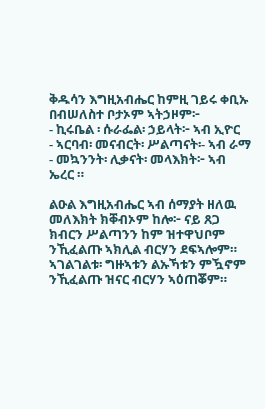ቅዱሳን እግዚአብሔር ከምዚ ገይሩ ቀቢኡ በብሠለስተ ቦታኦም ኣትኃዞም፦
- ኪሩቤል ፡ ሱራፌል፡ ኃይላት፦ ኣብ ኢዮር
- ኣርባብ፡ መናብርት፡ ሥልጣናት፡- ኣብ ራማ
- መኳንንት፡ ሊቃናት፡ መላእክት፦ ኣብ ኤረር ።

ልዑል እግዚአብሔር ኣብ ሰማያት ዘለዉ መለእክት ክቐብኦም ከሎ፦ ናይ ጸጋ ክብርን ሥልጣንን ከም ዝተዋህቦም ንኺፈልጡ ኣክሊል ብርሃን ደፍኣሎም። ኣገልገልቱ፡ ግዙኣቱን ልኡኻቱን ምዃኖም ንኺፈልጡ ዝናር ብርሃን ኣዕጠቖም።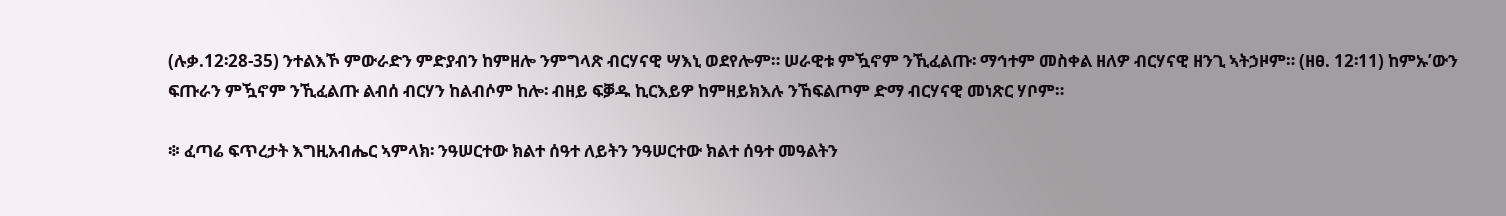(ሉቃ.12፡28-35) ንተልእኾ ምውራድን ምድያብን ከምዘሎ ንምግላጽ ብርሃናዊ ሣእኒ ወደየሎም። ሠራዊቱ ምዃኖም ንኺፈልጡ፡ ማኅተም መስቀል ዘለዎ ብርሃናዊ ዘንጊ ኣትኃዞም። (ዘፀ. 12፡11) ከምኡ’ውን ፍጡራን ምዃኖም ንኺፈልጡ ልብሰ ብርሃን ከልብሶም ከሎ፡ ብዘይ ፍቓዱ ኪርእይዎ ከምዘይክእሉ ንኸፍልጦም ድማ ብርሃናዊ መነጽር ሃቦም።

፨ ፈጣሬ ፍጥረታት እግዚአብሔር ኣምላክ፡ ንዓሠርተው ክልተ ሰዓተ ለይትን ንዓሠርተው ክልተ ሰዓተ መዓልትን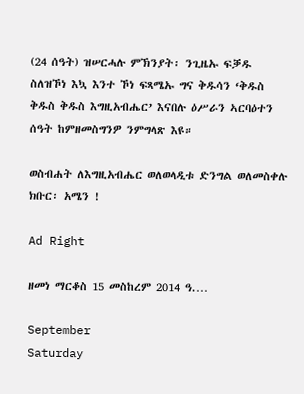(24 ሰዓት) ዝሠርሓሉ ምኽንያት፡ ንጊዜኡ ፍቓዱ ስለዝኾነ እኳ እንተ ኾነ ፍጻሜኡ ግና ቅዱሳን ‘ቅዱስ ቅዱስ ቅዱስ እግዚአብሔር’ እናበሉ ዕሥራን ኣርባዕተን ሰዓት ከምዘመስግንዎ ንምግላጽ እዩ።

ወስብሐት ለእግዚአብሔር ወለወላዲቱ ድንግል ወለመስቀሉ ክቡር፡ አሜን !

Ad Right

ዘመነ ማርቆስ 15 መስከረም 2014 ዓ.…

September
Saturday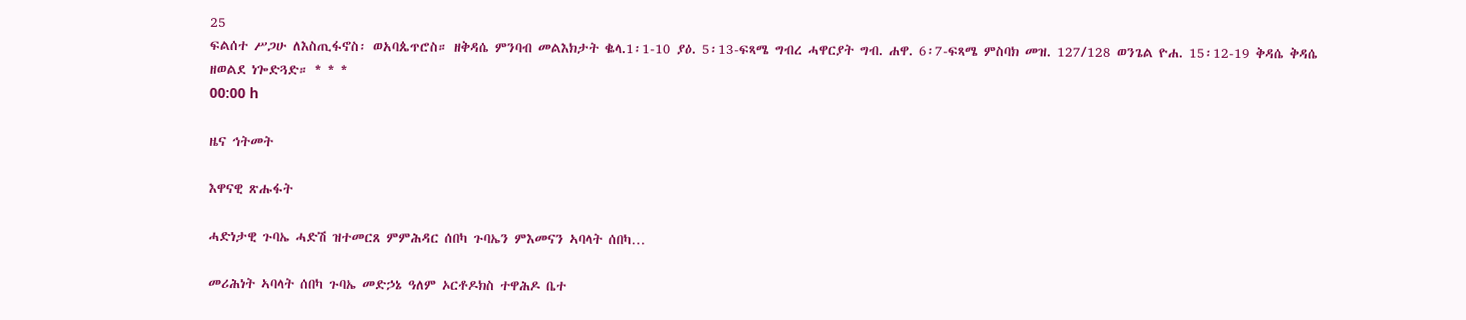25
ፍልሰተ ሥጋሁ ለእስጢፋኖስ፡ ወአባጴጥሮስ። ዘቅዳሴ ምንባብ መልእክታት ቈላ.1፡1-10 ያዕ. 5፡13-ፍጻሜ ግብረ ሓዋርያት ግብ. ሐዋ. 6፡7-ፍጻሜ ምስባክ መዝ. 127/128 ወንጌል ዮሐ. 15፡12-19 ቅዳሴ ቅዳሴ ዘወልደ ነጐድጓድ። * * *
00:00 h

ዜና ኅትመት

እዋናዊ ጽሑፋት

ሓድነታዊ ጉባኤ ሓድሽ ዝተመርጸ ምምሕዳር ሰበካ ጉባኤን ምእመናን ኣባላት ሰበካ…

መሪሕነት ኣባላት ሰበካ ጉባኤ መድኃኔ ዓለም ኦርቶዶክስ ተዋሕዶ ቤተ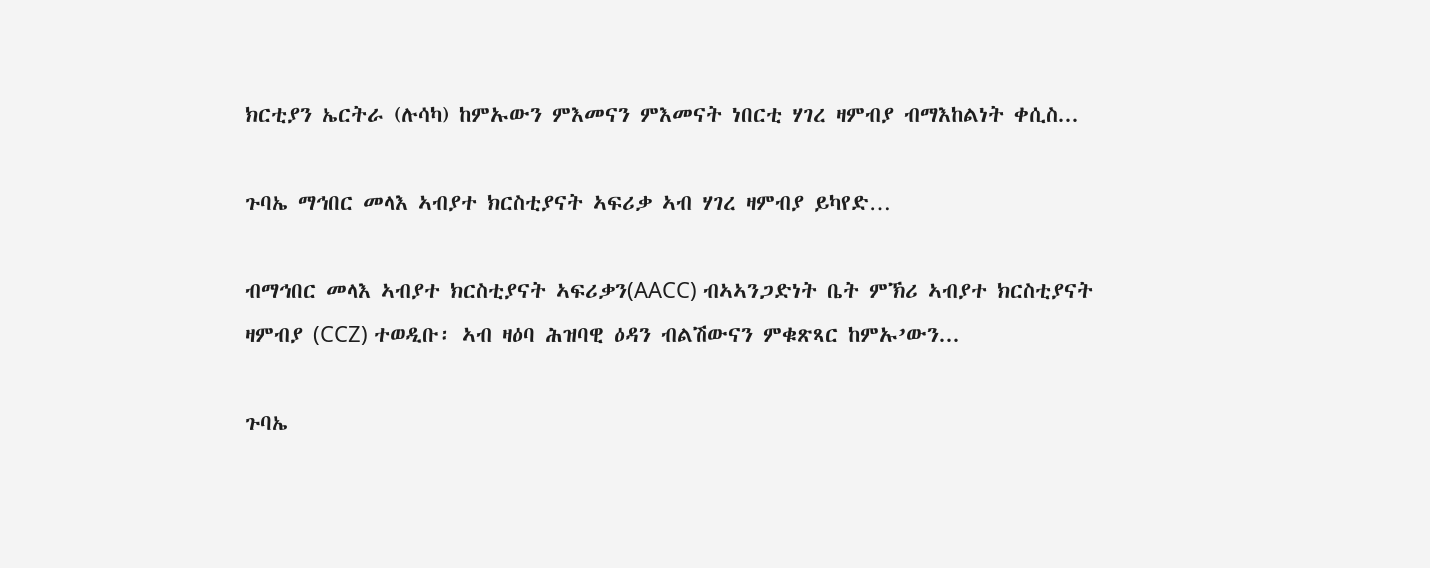ክርቲያን ኤርትራ (ሉሳካ) ከምኡውን ምእመናን ምእመናት ነበርቲ ሃገረ ዛምብያ ብማእከልነት ቀሲስ...

ጉባኤ ማኅበር መላእ ኣብያተ ክርስቲያናት ኣፍሪቃ ኣብ ሃገረ ዛምብያ ይካየድ…

ብማኅበር መላእ ኣብያተ ክርስቲያናት ኣፍሪቃን(AACC) ብኣኣንጋድነት ቤት ምኽሪ ኣብያተ ክርስቲያናት ዛምብያ (CCZ) ተወዲቡ፡ ኣብ ዛዕባ ሕዝባዊ ዕዳን ብልሽውናን ምቁጽጻር ከምኡ’ውን...

ጉባኤ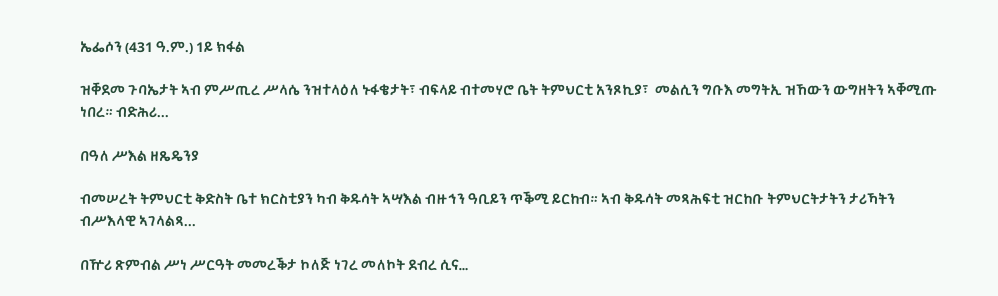ኤፌሶን (431 ዓ.ም.) 1ይ ክፋል

ዝቐደመ ጉባኤታት ኣብ ምሥጢረ ሥላሴ ንዝተላዕለ ኑፋቄታት፣ ብፍላይ ብተመሃሮ ቤት ትምህርቲ አንጾኪያ፣  መልሲን ግቡእ መግትኢ ዝኸውን ውግዘትን ኣቐሚጡ ነበረ። ብድሕሪ...

በዓለ ሥእል ዘጼዴንያ

ብመሠረት ትምህርቲ ቅድስት ቤተ ክርስቲያን ካብ ቅዱሳት ኣሣእል ብዙኅን ዓቢይን ጥቕሚ ይርከብ። ኣብ ቅዱሳት መጻሕፍቲ ዝርከቡ ትምህርትታትን ታሪኻትን ብሥእላዊ ኣገላልጻ...

በዅሪ ጽምብል ሥነ ሥርዓት መመረቕታ ኮለጅ ነገረ መለኮት ደብረ ሲና…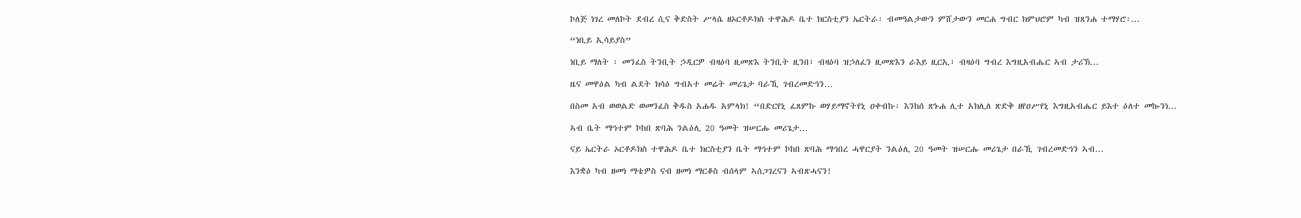ኮለጅ ነገረ መለኮት ደብረ ሲና ቅድስት ሥላሴ ዘኦርቶዶክስ ተዋሕዶ ቤተ ክርስቲያን ኤርትራ፡ ብመዓልታውን ምሸታውን መርሐ ግብር ክምህሮም ካብ ዝጸንሐ ተማሃሮ፡...

“ነቢይ ኢሳይያስ”

ነቢይ ማለት ፡ መንፈስ ትንቢት ኃዲርዎ ብዛዕባ ዚመጽእ ትንቢት ዚንበ፣ ብዛዕባ ዝኃለፈን ዚመጽእን ራእይ ዚርኢ፣ ብዛዕባ ግብረ እግዚአብሔር ኣብ ታሪኽ...

ዜና መዋዕል ካብ ልደት ክሳዕ ግብአተ መሬት መሪጌታ ባራኺ ገብረመድኅን…

በስመ አብ ወወልድ ወመንፈስ ቅዱስ አሐዱ አምላክ! “በድርየኒ ፈጸምኩ ወሃይማኖትየኒ ዐቀብኩ፡ እንከሰ ጽኑሐ ሊተ አክሊለ ጽድቅ ዘየዐሥየኒ እግዚአብሔር ይእተ ዕለተ መኰንነ...

ኣብ ቤት ማኅተም ኮከበ ጽባሕ ንልዕሊ 20 ዓመት ዝሠርሑ መሪጌታ…

ናይ ኤርትራ ኦርቶዶክስ ተዋሕዶ ቤተ ክርስቲያን ቤት ማኅተም ኮከበ ጽባሕ ማኅበረ ሓዋርያት ንልዕሊ 20 ዓመት ዝሠርሑ መሪጌታ በራኺ ገብረመድኅን ኣብ...

እንቋዕ ካብ ዘመነ ማቴዎስ ናብ ዘመነ ማርቆስ ብሰላም ኣሰጋገረናን ኣብጽሓናን!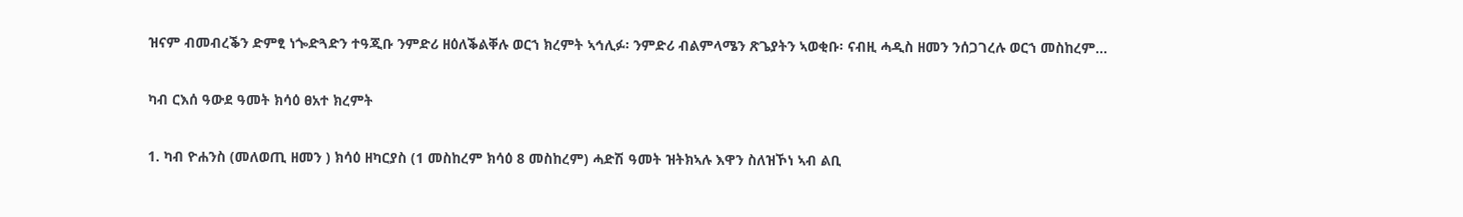ዝናም ብመብረቕን ድምፂ ነጐድጓድን ተዓጂቡ ንምድሪ ዘዕለቕልቐሉ ወርኀ ክረምት ኣኅሊፉ፡ ንምድሪ ብልምላሜን ጽጌያትን ኣወቂቡ፡ ናብዚ ሓዲስ ዘመን ንሰጋገረሉ ወርኀ መስከረም...

ካብ ርእሰ ዓውደ ዓመት ክሳዕ ፀአተ ክረምት

1. ካብ ዮሐንስ (መለወጢ ዘመን ) ክሳዕ ዘካርያስ (1 መስከረም ክሳዕ 8 መስከረም) ሓድሽ ዓመት ዝትክኣሉ እዋን ስለዝኾነ ኣብ ልቢ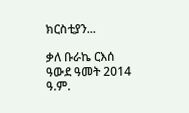ክርስቲያን...

ቃለ ቡራኬ ርእሰ ዓውደ ዓመት 2014 ዓ.ም.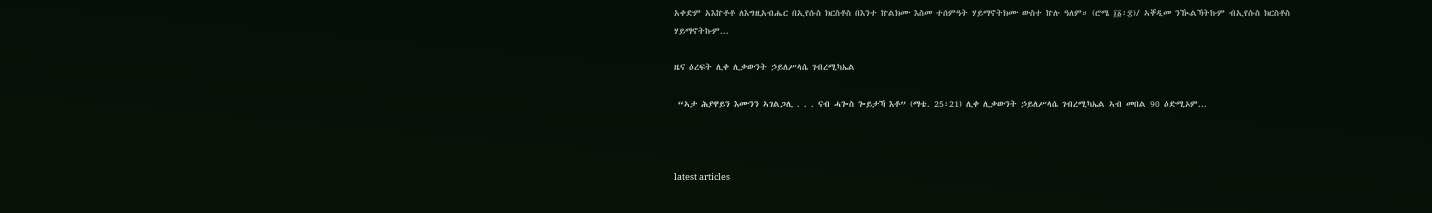አቀድም አእኵቶቶ ለእግዚአብሔር በኢየሱስ ክርስቶስ በእንተ ኵልክሙ እስመ ተሰምዓት ሃይማኖትክሙ ውስተ ኵሉ ዓለም። (ሮሜ ፲፩፡፰)/ ኣቐዲመ ንዂልኻትኩም ብኢየሱስ ክርስቶስ ሃይማኖትኩም...

ዜና ዕረፍት ሊቀ ሊቃውንት ኃይለሥላሴ ገብረሚካኤል

 “ኣታ ሕያዋይን እሙንን ኣገልጋሊ . . . ናብ ሓጐስ ጐይታኻ እቶ” (ማቴ. 25፡21) ሊቀ ሊቃውንት ኃይለሥላሴ ገብረሚካኤል ኣብ መበል 90 ዕድሚኦም...



latest articles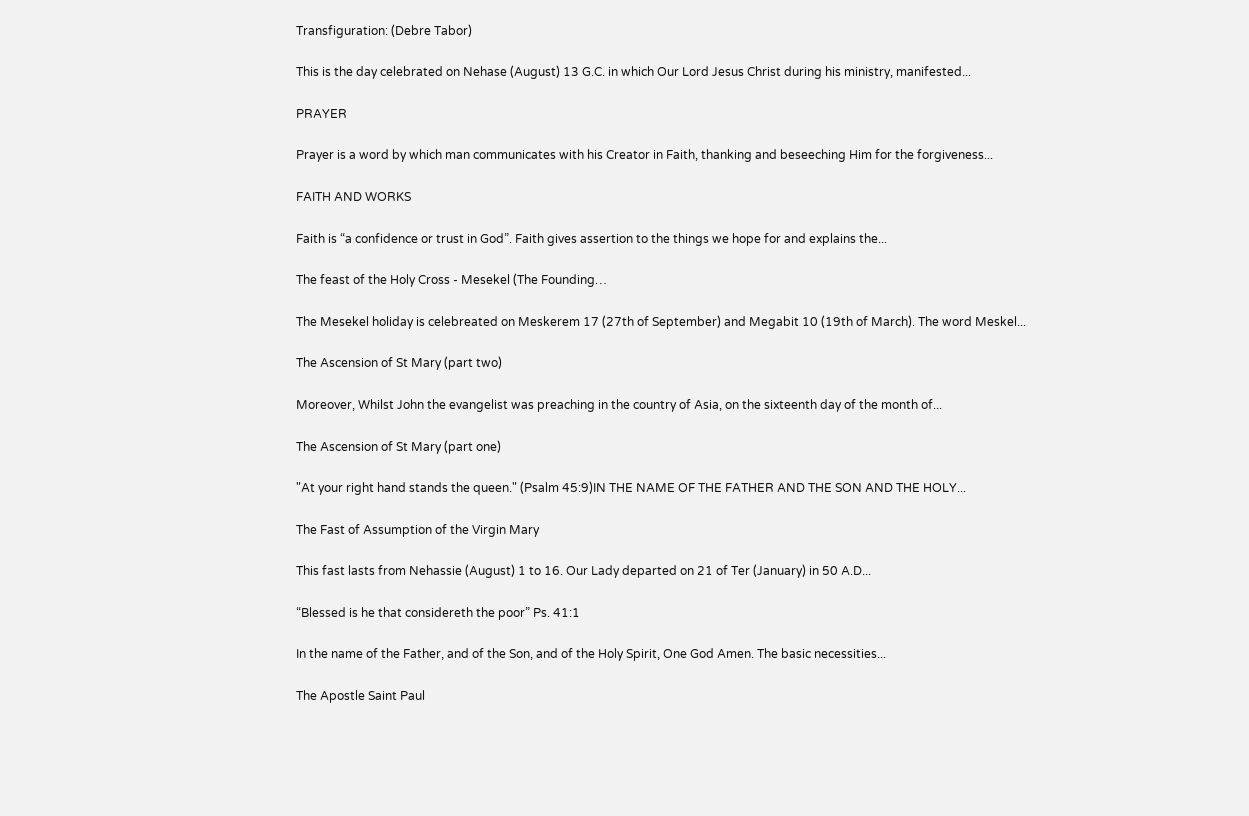Transfiguration: (Debre Tabor)

This is the day celebrated on Nehase (August) 13 G.C. in which Our Lord Jesus Christ during his ministry, manifested...

PRAYER

Prayer is a word by which man communicates with his Creator in Faith, thanking and beseeching Him for the forgiveness...

FAITH AND WORKS

Faith is “a confidence or trust in God”. Faith gives assertion to the things we hope for and explains the...

The feast of the Holy Cross - Mesekel (The Founding…

The Mesekel holiday is celebreated on Meskerem 17 (27th of September) and Megabit 10 (19th of March). The word Meskel...

The Ascension of St Mary (part two)

Moreover, Whilst John the evangelist was preaching in the country of Asia, on the sixteenth day of the month of...

The Ascension of St Mary (part one)

"At your right hand stands the queen." (Psalm 45:9)IN THE NAME OF THE FATHER AND THE SON AND THE HOLY...

The Fast of Assumption of the Virgin Mary

This fast lasts from Nehassie (August) 1 to 16. Our Lady departed on 21 of Ter (January) in 50 A.D...

“Blessed is he that considereth the poor” Ps. 41:1

In the name of the Father, and of the Son, and of the Holy Spirit, One God Amen. The basic necessities...

The Apostle Saint Paul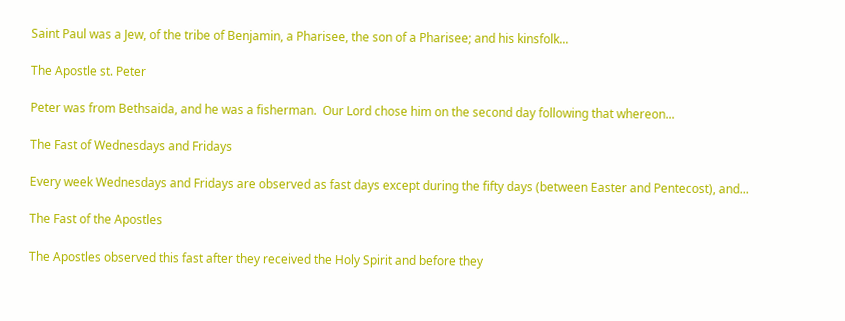Saint Paul was a Jew, of the tribe of Benjamin, a Pharisee, the son of a Pharisee; and his kinsfolk...

The Apostle st. Peter

Peter was from Bethsaida, and he was a fisherman.  Our Lord chose him on the second day following that whereon...

The Fast of Wednesdays and Fridays

Every week Wednesdays and Fridays are observed as fast days except during the fifty days (between Easter and Pentecost), and...

The Fast of the Apostles

The Apostles observed this fast after they received the Holy Spirit and before they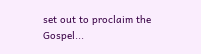set out to proclaim the Gospel...